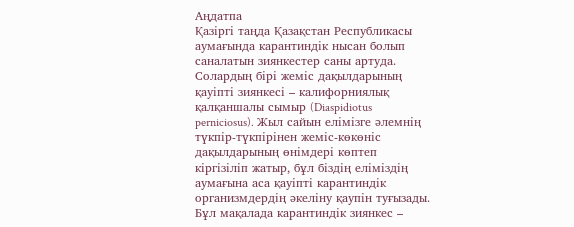Аңдатпа
Қазіргі таңда Қазақстан Республикасы аумағында карантиндік нысан болып саналатын зиянкестер саны артуда. Солардың бірі жеміс дақылдарының қауіпті зиянкесі – калифорниялық қалқаншалы сымыр (Diaspidiotus perniciosus). Жыл сайын елімізге әлемнің түкпір-түкпірінен жеміс-көкөніс дақылдарының өнімдері көптеп кіргізіліп жатыр, бұл біздің еліміздің аумағына аса қауіпті карантиндік организмдердің әкеліну қаупін туғызады. Бұл мақалада карантиндік зиянкес –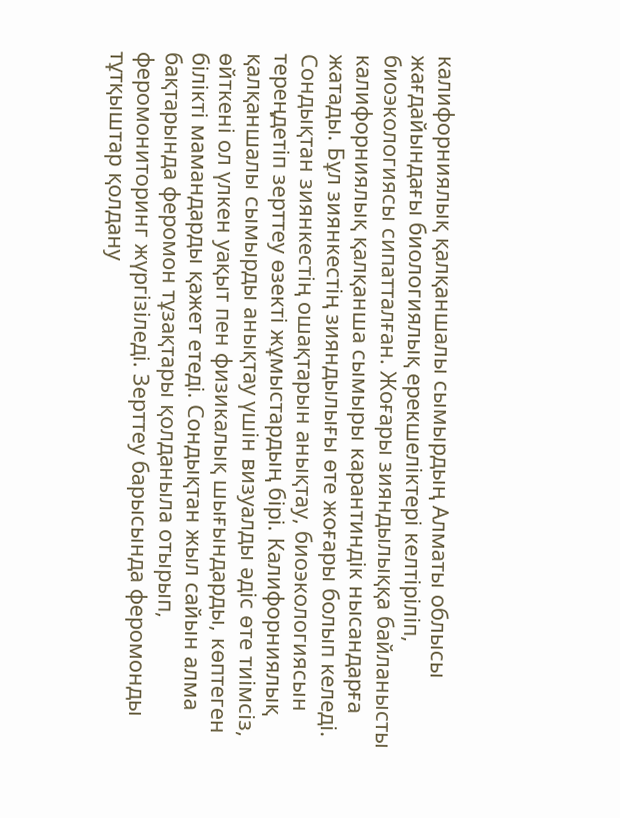калифорниялық қалқаншалы сымырдың Алматы облысы жағдайындағы биологиялық ерекшеліктері келтіріліп, биоэкологиясы сипатталған. Жоғары зияндылыққа байланысты калифорниялық қалқанша сымыры карантиндік нысандарға жатады. Бұл зиянкестің зияндылығы өте жоғары болып келеді. Сондықтан зиянкестің ошақтарын анықтау, биоэкологиясын тереңдетіп зерттеу өзекті жұмыстардың бірі. Калифорниялық қалқаншалы сымырды анықтау үшін визуалды әдіс өте тиімсіз, өйткені ол үлкен уақыт пен физикалық шығындарды, көптеген білікті мамандарды қажет етеді. Сондықтан жыл сайын алма бақтарында феромон тұзақтары қолданыла отырып, феромониторинг жүргізіледі. Зерттеу барысында феромонды тұтқыштар қолдану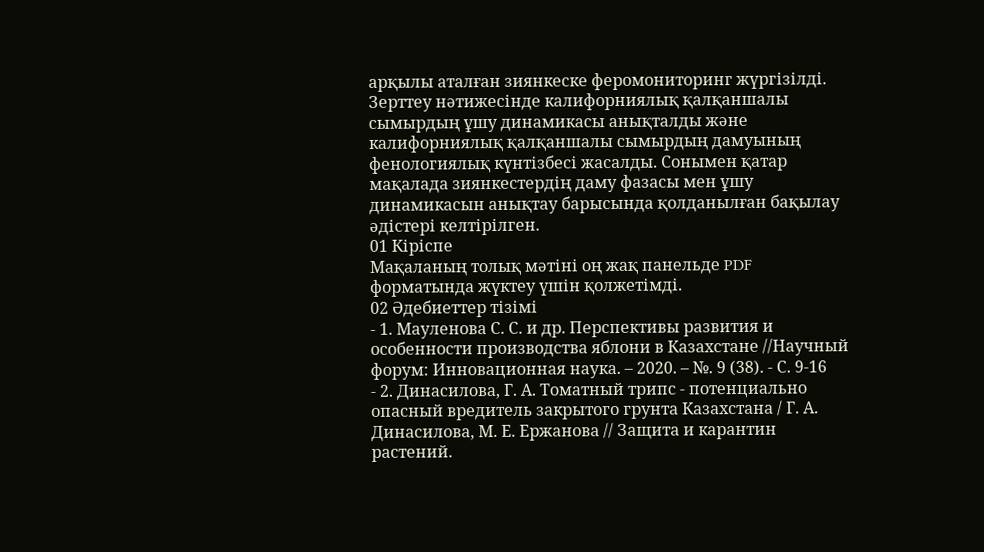арқылы аталған зиянкеске феромониторинг жүргізілді. Зерттеу нәтижесінде калифорниялық қалқаншалы сымырдың ұшу динамикасы анықталды және калифорниялық қалқаншалы сымырдың дамуының фенологиялық күнтізбесі жасалды. Сонымен қатар мақалада зиянкестердің даму фазасы мен ұшу динамикасын анықтау барысында қолданылған бақылау әдістері келтірілген.
01 Кіріспе
Мақаланың толық мәтіні оң жақ панельде PDF форматында жүктеу үшін қолжетімді.
02 Әдебиеттер тізімі
- 1. Мауленова С. С. и др. Перспективы развития и особенности производства яблони в Казахстане //Научный форум: Инновационная наука. – 2020. – №. 9 (38). - С. 9-16
- 2. Динасилова, Г. А. Томатный трипс - потенциально опасный вредитель закрытого грунта Казахстана / Г. А. Динасилова, М. Е. Ержанова // Защита и карантин растений.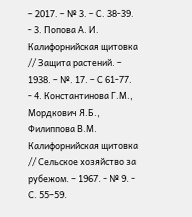– 2017. – № 3. – С. 38-39.
- 3. Попова А. И. Калифорнийская щитовка // Защита растений. – 1938. – №. 17. – С 61-77.
- 4. Константинова Г.М., Мордкович Я.Б., Филиппова В.М. Калифорнийская щитовка // Сельское хозяйство за рубежом. – 1967. - № 9. - С. 55–59.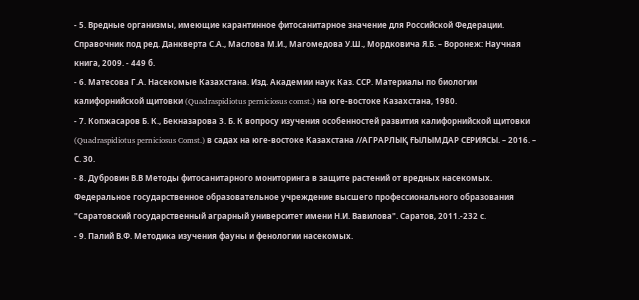- 5. Вредные организмы, имеющие карантинное фитосанитарное значение для Российской Федерации. Справочник под ред. Данкверта С.А., Маслова М.И., Магомедова У.Ш., Мордковича Я.Б. – Воронеж: Научная книга, 2009. - 449 б.
- 6. Матесова Г.А. Насекомые Казахстана. Изд. Академии наук Каз. ССР. Материалы по биологии калифорнийской щитовки (Quadraspidiotus perniciosus comst.) на юге-востоке Казахстана, 1980.
- 7. Копжасаров Б. К., Бекназарова З. Б. К вопросу изучения особенностей развития калифорнийской щитовки (Quadraspidiotus perniciosus Comst.) в садах на юге-востоке Казахстана //АГРАРЛЫҚ ҒЫЛЫМДАР СЕРИЯСЫ. – 2016. – С. 30.
- 8. Дубровин В.В Методы фитосанитарного мониторинга в защите растений от вредных насекомых. Федеральное государственное образовательное учреждение высшего профессионального образования "Саратовский государственный аграрный университет имени Н.И. Вавилова". Саратов, 2011.-232 с.
- 9. Палий В.Ф. Методика изучения фауны и фенологии насекомых.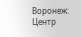Воронеж: Центр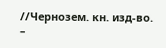//Чернозем. кн. изд-во. –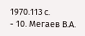1970.113 с.
- 10. Мегаев В.А.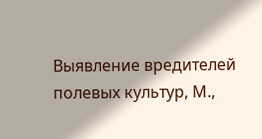Выявление вредителей полевых культур, М.,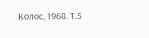Колос, 1968. Т.5